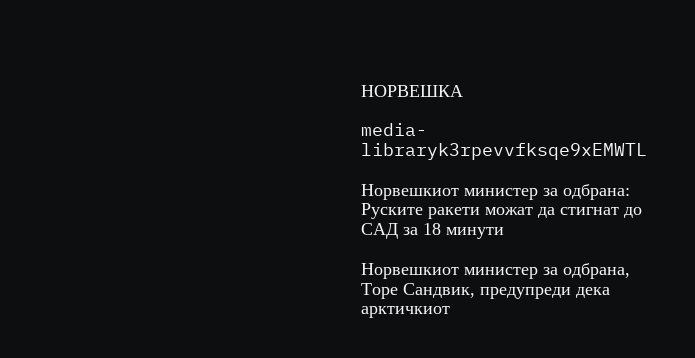НОРВЕШКА

media-libraryk3rpevvfksqe9xEMWTL

Норвешкиот министер за одбрана: Руските ракети можат да стигнат до САД за 18 минути

Норвешкиот министер за одбрана, Торе Сандвик, предупреди дека арктичкиот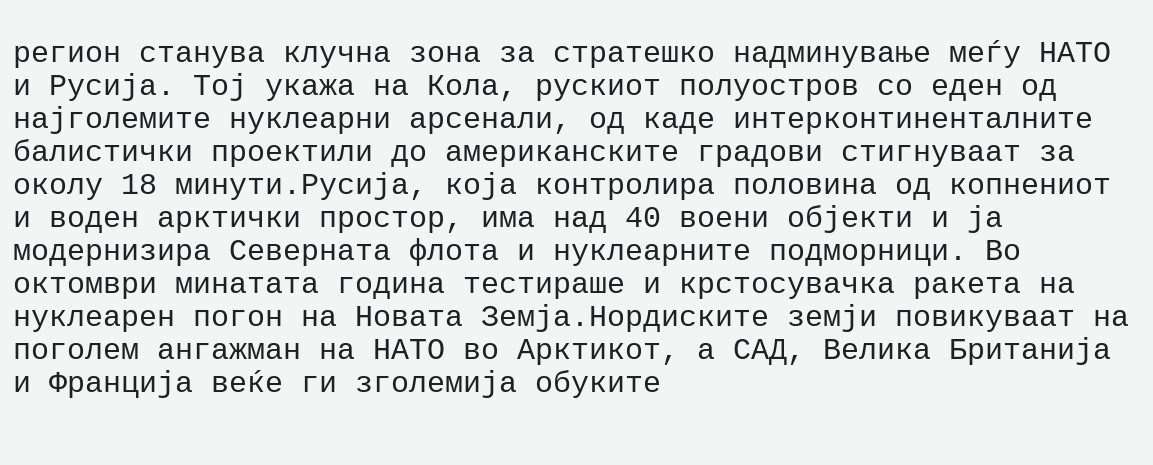регион станува клучна зона за стратешко надминување меѓу НАТО и Русија. Тој укажа на Кола, рускиот полуостров со еден од најголемите нуклеарни арсенали, од каде интерконтиненталните балистички проектили до американските градови стигнуваат за околу 18 минути.Русија, која контролира половина од копнениот и воден арктички простор, има над 40 воени објекти и ја модернизира Северната флота и нуклеарните подморници. Во октомври минатата година тестираше и крстосувачка ракета на нуклеарен погон на Новата Земја.Нордиските земји повикуваат на поголем ангажман на НАТО во Арктикот, а САД, Велика Британија и Франција веќе ги зголемија обуките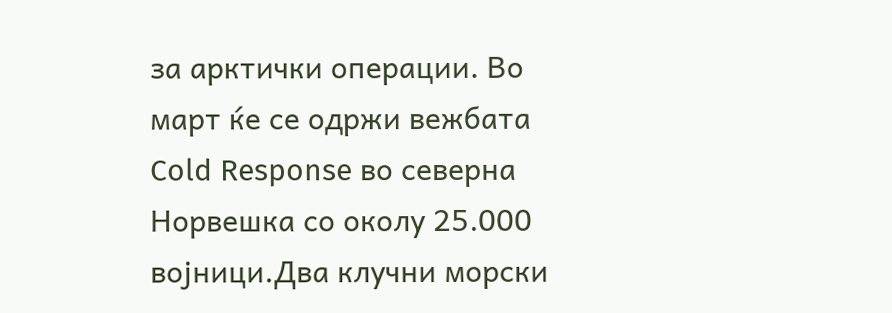за арктички операции. Во март ќе се одржи вежбата Cold Response во северна Норвешка со околу 25.000 војници.Два клучни морски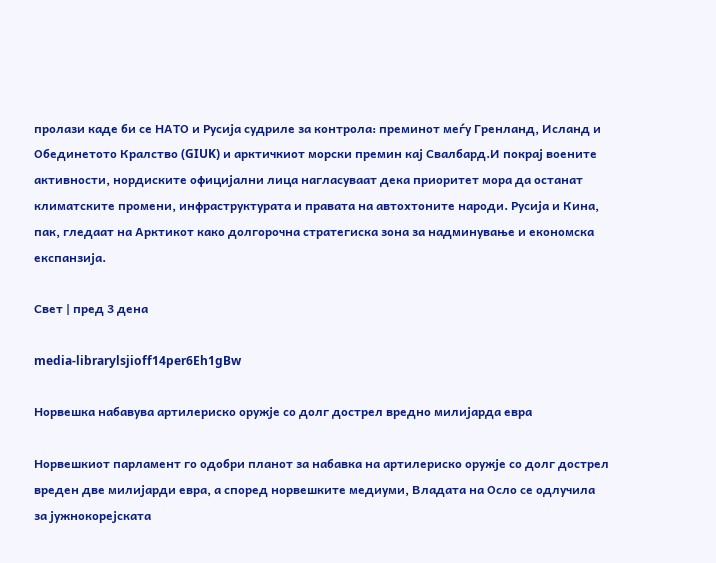пролази каде би се НАТО и Русија судриле за контрола: преминот меѓу Гренланд, Исланд и Обединетото Кралство (GIUK) и арктичкиот морски премин кај Свалбард.И покрај воените активности, нордиските официјални лица нагласуваат дека приоритет мора да останат климатските промени, инфраструктурата и правата на автохтоните народи. Русија и Кина, пак, гледаат на Арктикот како долгорочна стратегиска зона за надминување и економска експанзија.

Свет | пред 3 дена

media-librarylsjioff14per6Eh1gBw

Норвешка набавува артилериско оружје со долг дострел вредно милијарда евра

Норвешкиот парламент го одобри планот за набавка на артилериско оружје со долг дострел вреден две милијарди евра, а според норвешките медиуми, Владата на Осло се одлучила за јужнокорејската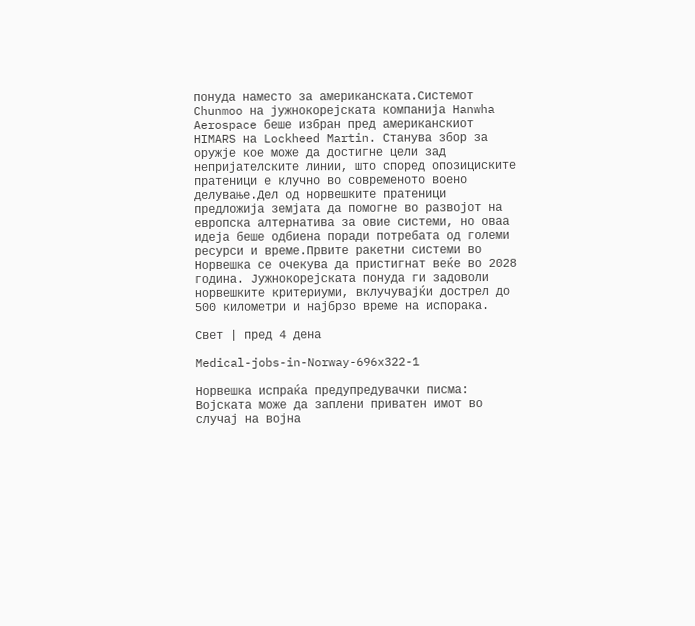понуда наместо за американската.Системот Chunmoo на јужнокорејската компанија Hanwha Aerospace беше избран пред американскиот HIMARS на Lockheed Martin. Станува збор за оружје кое може да достигне цели зад непријателските линии, што според опозициските пратеници е клучно во современото воено делување.Дел од норвешките пратеници предложија земјата да помогне во развојот на европска алтернатива за овие системи, но оваа идеја беше одбиена поради потребата од големи ресурси и време.Првите ракетни системи во Норвешка се очекува да пристигнат веќе во 2028 година. Јужнокорејската понуда ги задоволи норвешките критериуми, вклучувајќи дострел до 500 километри и најбрзо време на испорака.

Свет | пред 4 дена

Medical-jobs-in-Norway-696x322-1

Норвешка испраќа предупредувачки писма: Војската може да заплени приватен имот во случај на војна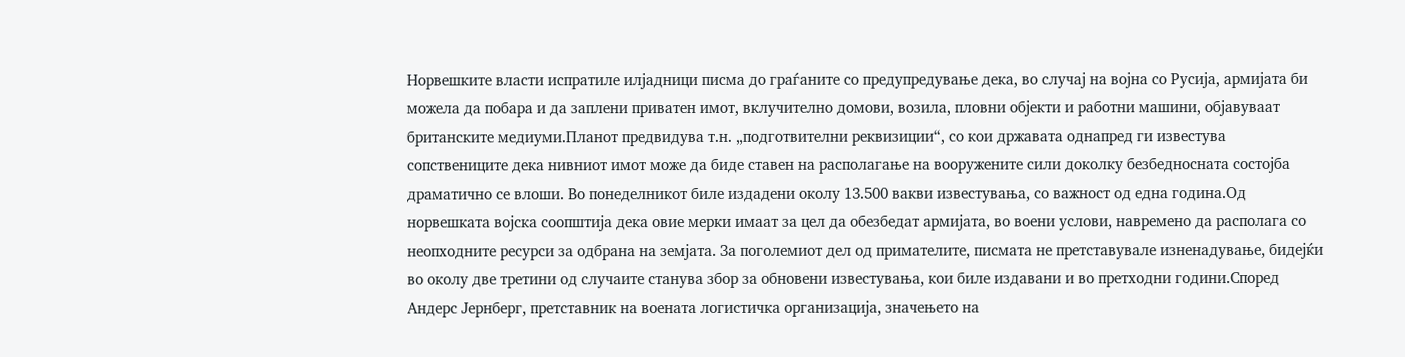Норвешките власти испратиле илјадници писма до граѓаните со предупредување дека, во случај на војна со Русија, армијата би можела да побара и да заплени приватен имот, вклучително домови, возила, пловни објекти и работни машини, објавуваат британските медиуми.Планот предвидува т.н. „подготвителни реквизиции“, со кои државата однапред ги известува сопствениците дека нивниот имот може да биде ставен на располагање на вооружените сили доколку безбедносната состојба драматично се влоши. Во понеделникот биле издадени околу 13.500 вакви известувања, со важност од една година.Од норвешката војска соопштија дека овие мерки имаат за цел да обезбедат армијата, во воени услови, навремено да располага со неопходните ресурси за одбрана на земјата. За поголемиот дел од примателите, писмата не претставувале изненадување, бидејќи во околу две третини од случаите станува збор за обновени известувања, кои биле издавани и во претходни години.Според Андерс Јернберг, претставник на воената логистичка организација, значењето на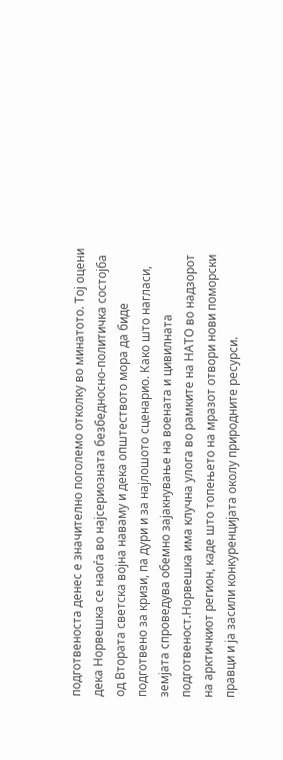подготвеноста денес е значително поголемо отколку во минатото. Тој оцени дека Норвешка се наоѓа во најсериозната безбедносно-политичка состојба од Втората светска војна наваму и дека општеството мора да биде подготвено за кризи, па дури и за најлошото сценарио. Како што нагласи, земјата спроведува обемно зајакнување на воената и цивилната подготвеност.Норвешка има клучна улога во рамките на НАТО во надзорот на арктичкиот регион, каде што топењето на мразот отвори нови поморски правци и ја засили конкуренцијата околу природните ресурси.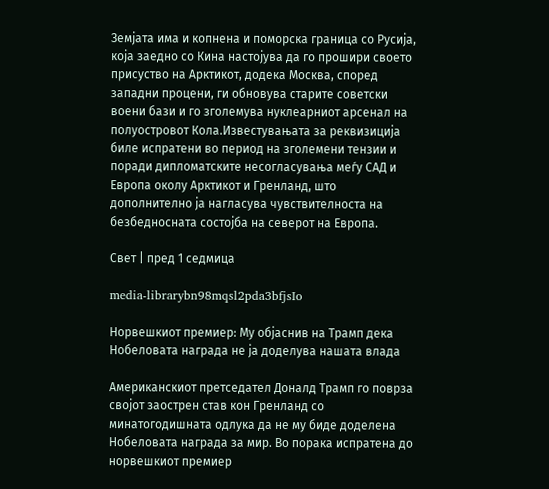Земјата има и копнена и поморска граница со Русија, која заедно со Кина настојува да го прошири своето присуство на Арктикот, додека Москва, според западни процени, ги обновува старите советски воени бази и го зголемува нуклеарниот арсенал на полуостровот Кола.Известувањата за реквизиција биле испратени во период на зголемени тензии и поради дипломатските несогласувања меѓу САД и Европа околу Арктикот и Гренланд, што дополнително ја нагласува чувствителноста на безбедносната состојба на северот на Европа.

Свет | пред 1 седмица

media-librarybn98mqsl2pda3bfjsIo

Норвешкиот премиер: Му објаснив на Трамп дека Нобеловата награда не ја доделува нашата влада

Американскиот претседател Доналд Трамп го поврза својот заострен став кон Гренланд со минатогодишната одлука да не му биде доделена Нобеловата награда за мир. Во порака испратена до норвешкиот премиер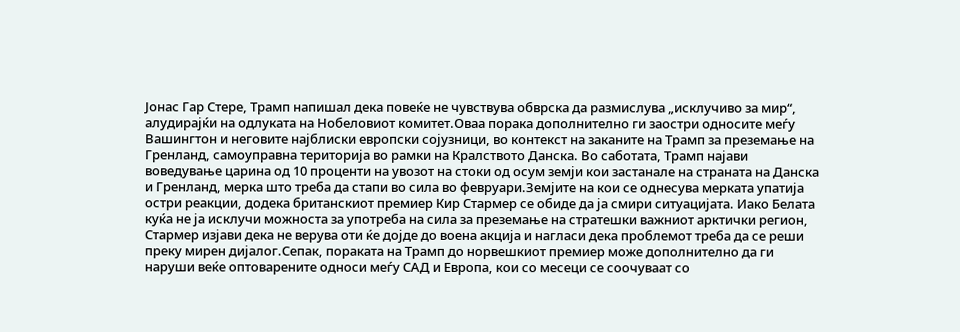Јонас Гар Стере, Трамп напишал дека повеќе не чувствува обврска да размислува „исклучиво за мир“, алудирајќи на одлуката на Нобеловиот комитет.Оваа порака дополнително ги заостри односите меѓу Вашингтон и неговите најблиски европски сојузници, во контекст на заканите на Трамп за преземање на Гренланд, самоуправна територија во рамки на Кралството Данска. Во саботата, Трамп најави воведување царина од 10 проценти на увозот на стоки од осум земји кои застанале на страната на Данска и Гренланд, мерка што треба да стапи во сила во февруари.Земјите на кои се однесува мерката упатија остри реакции, додека британскиот премиер Кир Стармер се обиде да ја смири ситуацијата. Иако Белата куќа не ја исклучи можноста за употреба на сила за преземање на стратешки важниот арктички регион, Стармер изјави дека не верува оти ќе дојде до воена акција и нагласи дека проблемот треба да се реши преку мирен дијалог.Сепак, пораката на Трамп до норвешкиот премиер може дополнително да ги наруши веќе оптоварените односи меѓу САД и Европа, кои со месеци се соочуваат со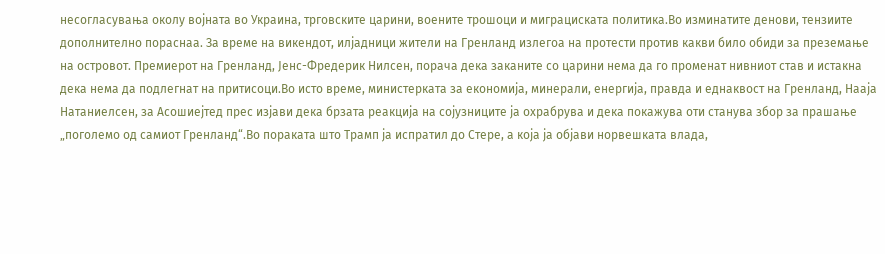несогласувања околу војната во Украина, трговските царини, воените трошоци и миграциската политика.Во изминатите денови, тензиите дополнително пораснаа. За време на викендот, илјадници жители на Гренланд излегоа на протести против какви било обиди за преземање на островот. Премиерот на Гренланд, Јенс-Фредерик Нилсен, порача дека заканите со царини нема да го променат нивниот став и истакна дека нема да подлегнат на притисоци.Во исто време, министерката за економија, минерали, енергија, правда и еднаквост на Гренланд, Нааја Натаниелсен, за Асошиејтед прес изјави дека брзата реакција на сојузниците ја охрабрува и дека покажува оти станува збор за прашање „поголемо од самиот Гренланд“.Во пораката што Трамп ја испратил до Стере, а која ја објави норвешката влада,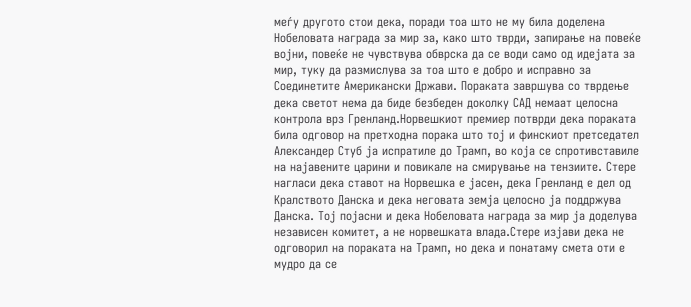меѓу другото стои дека, поради тоа што не му била доделена Нобеловата награда за мир за, како што тврди, запирање на повеќе војни, повеќе не чувствува обврска да се води само од идејата за мир, туку да размислува за тоа што е добро и исправно за Соединетите Американски Држави. Пораката завршува со тврдење дека светот нема да биде безбеден доколку САД немаат целосна контрола врз Гренланд.Норвешкиот премиер потврди дека пораката била одговор на претходна порака што тој и финскиот претседател Александер Стуб ја испратиле до Трамп, во која се спротивставиле на најавените царини и повикале на смирување на тензиите. Стере нагласи дека ставот на Норвешка е јасен, дека Гренланд е дел од Кралството Данска и дека неговата земја целосно ја поддржува Данска. Тој појасни и дека Нобеловата награда за мир ја доделува независен комитет, а не норвешката влада.Стере изјави дека не одговорил на пораката на Трамп, но дека и понатаму смета оти е мудро да се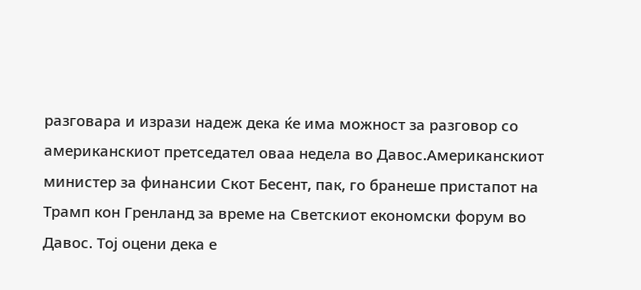разговара и изрази надеж дека ќе има можност за разговор со американскиот претседател оваа недела во Давос.Американскиот министер за финансии Скот Бесент, пак, го бранеше пристапот на Трамп кон Гренланд за време на Светскиот економски форум во Давос. Тој оцени дека е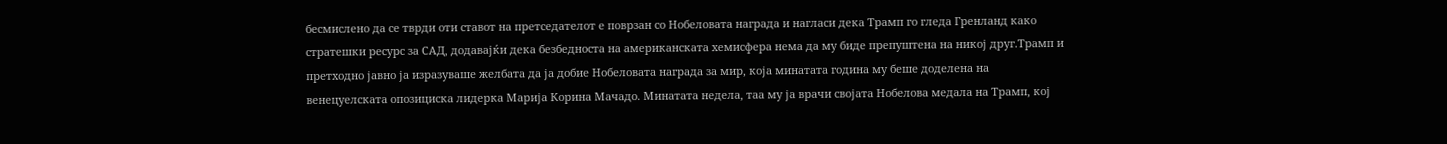бесмислено да се тврди оти ставот на претседателот е поврзан со Нобеловата награда и нагласи дека Трамп го гледа Гренланд како стратешки ресурс за САД, додавајќи дека безбедноста на американската хемисфера нема да му биде препуштена на никој друг.Трамп и претходно јавно ја изразуваше желбата да ја добие Нобеловата награда за мир, која минатата година му беше доделена на венецуелската опозициска лидерка Марија Корина Мачадо. Минатата недела, таа му ја врачи својата Нобелова медала на Трамп, кој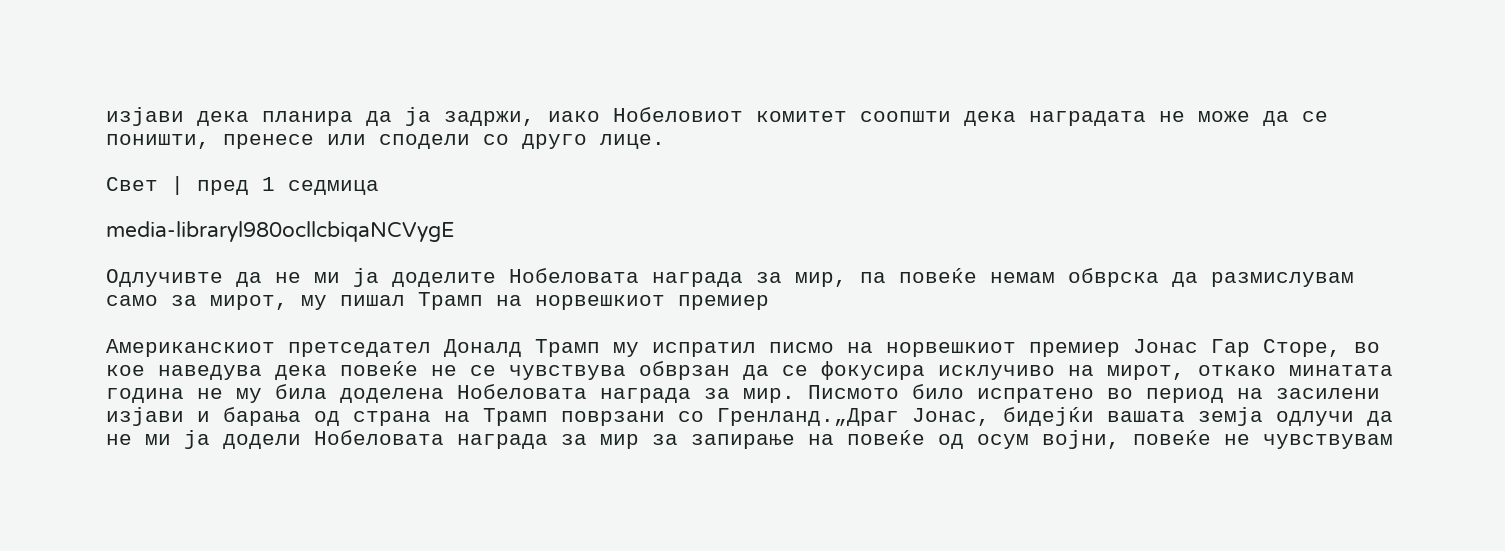изјави дека планира да ја задржи, иако Нобеловиот комитет соопшти дека наградата не може да се поништи, пренесе или сподели со друго лице.

Свет | пред 1 седмица

media-libraryl980ocllcbiqaNCVygE

Одлучивте да не ми ја доделите Нобеловата награда за мир, па повеќе немам обврска да размислувам само за мирот, му пишал Трамп на норвешкиот премиер

Американскиот претседател Доналд Трамп му испратил писмо на норвешкиот премиер Јонас Гар Сторе, во кое наведува дека повеќе не се чувствува обврзан да се фокусира исклучиво на мирот, откако минатата година не му била доделена Нобеловата награда за мир. Писмото било испратено во период на засилени изјави и барања од страна на Трамп поврзани со Гренланд.„Драг Јонас, бидејќи вашата земја одлучи да не ми ја додели Нобеловата награда за мир за запирање на повеќе од осум војни, повеќе не чувствувам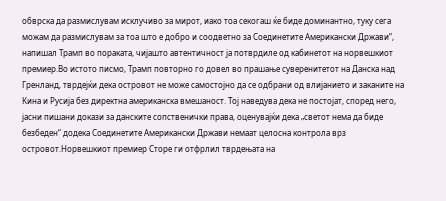обврска да размислувам исклучиво за мирот, иако тоа секогаш ќе биде доминантно, туку сега можам да размислувам за тоа што е добро и соодветно за Соединетите Американски Држави“, напишал Трамп во пораката, чијашто автентичност ја потврдиле од кабинетот на норвешкиот премиер.Во истото писмо, Трамп повторно го довел во прашање суверенитетот на Данска над Гренланд, тврдејќи дека островот не може самостојно да се одбрани од влијанието и заканите на Кина и Русија без директна американска вмешаност. Тој наведува дека не постојат, според него, јасни пишани докази за данските сопственички права, оценувајќи дека „светот нема да биде безбеден“ додека Соединетите Американски Држави немаат целосна контрола врз островот.Норвешкиот премиер Сторе ги отфрлил тврдењата на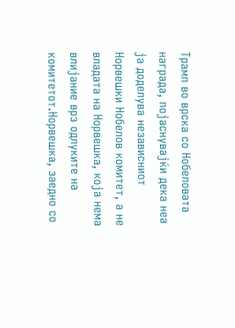Трамп во врска со Нобеловата награда, појаснувајќи дека неа ја доделува независниот Норвешки Нобелов комитет, а не владата на Норвешка, која нема влијание врз одлуките на комитетот.Норвешка, заедно со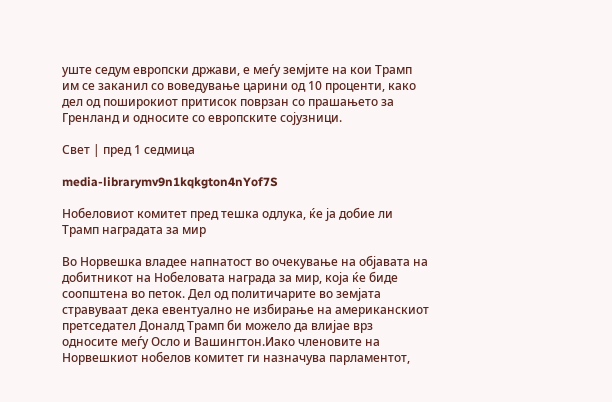уште седум европски држави, е меѓу земјите на кои Трамп им се заканил со воведување царини од 10 проценти, како дел од поширокиот притисок поврзан со прашањето за Гренланд и односите со европските сојузници.

Свет | пред 1 седмица

media-librarymv9n1kqkgton4nYof7S

Нобеловиот комитет пред тешка одлука, ќе ја добие ли Трамп наградата за мир

Во Норвешка владее напнатост во очекување на објавата на добитникот на Нобеловата награда за мир, која ќе биде соопштена во петок. Дел од политичарите во земјата стравуваат дека евентуално не избирање на американскиот претседател Доналд Трамп би можело да влијае врз односите меѓу Осло и Вашингтон.Иако членовите на Норвешкиот нобелов комитет ги назначува парламентот,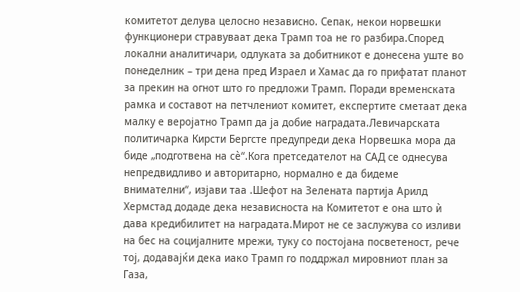комитетот делува целосно независно. Сепак, некои норвешки функционери стравуваат дека Трамп тоа не го разбира.Според локални аналитичари, одлуката за добитникот е донесена уште во понеделник – три дена пред Израел и Хамас да го прифатат планот за прекин на огнот што го предложи Трамп. Поради временската рамка и составот на петчлениот комитет, експертите сметаат дека малку е веројатно Трамп да ја добие наградата.Левичарската политичарка Кирсти Бергсте предупреди дека Норвешка мора да биде „подготвена на сè“.Кога претседателот на САД се однесува непредвидливо и авторитарно, нормално е да бидеме внимателни“, изјави таа .Шефот на Зелената партија Арилд Хермстад додаде дека независноста на Комитетот е она што ѝ дава кредибилитет на наградата.Мирот не се заслужува со изливи на бес на социјалните мрежи, туку со постојана посветеност, рече тој, додавајќи дека иако Трамп го поддржал мировниот план за Газа,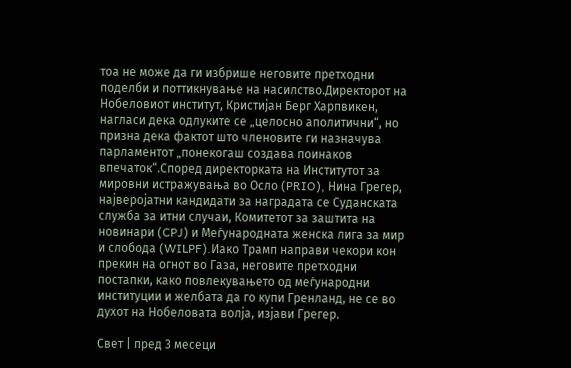тоа не може да ги избрише неговите претходни поделби и поттикнување на насилство.Директорот на Нобеловиот институт, Кристијан Берг Харпвикен, нагласи дека одлуките се „целосно аполитични“, но призна дека фактот што членовите ги назначува парламентот „понекогаш создава поинаков впечаток“.Според директорката на Институтот за мировни истражувања во Осло (PRIO), Нина Грегер, најверојатни кандидати за наградата се Суданската служба за итни случаи, Комитетот за заштита на новинари (CPJ) и Меѓународната женска лига за мир и слобода (WILPF).Иако Трамп направи чекори кон прекин на огнот во Газа, неговите претходни постапки, како повлекувањето од меѓународни институции и желбата да го купи Гренланд, не се во духот на Нобеловата волја, изјави Грегер.

Свет | пред 3 месеци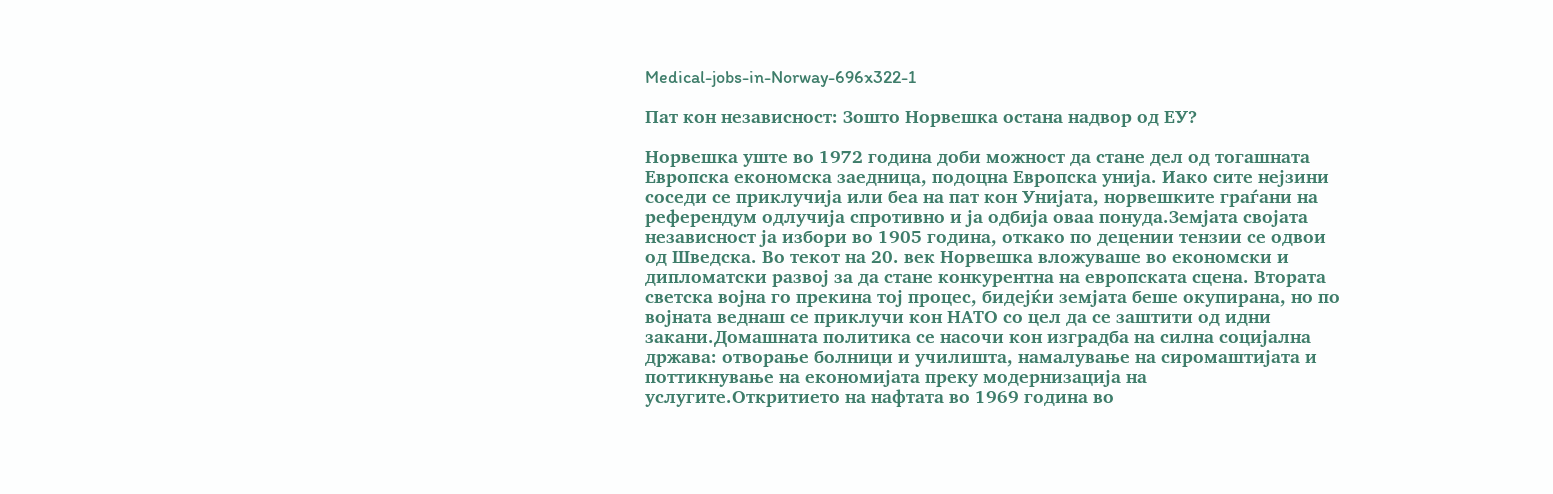Medical-jobs-in-Norway-696x322-1

Пат кон независност: Зошто Норвешка остана надвор од ЕУ?

Норвешка уште во 1972 година доби можност да стане дел од тогашната Европска економска заедница, подоцна Европска унија. Иако сите нејзини соседи се приклучија или беа на пат кон Унијата, норвешките граѓани на референдум одлучија спротивно и ја одбија оваа понуда.Земјата својата независност ја избори во 1905 година, откако по децении тензии се одвои од Шведска. Во текот на 20. век Норвешка вложуваше во економски и дипломатски развој за да стане конкурентна на европската сцена. Втората светска војна го прекина тој процес, бидејќи земјата беше окупирана, но по војната веднаш се приклучи кон НАТО со цел да се заштити од идни закани.Домашната политика се насочи кон изградба на силна социјална држава: отворање болници и училишта, намалување на сиромаштијата и поттикнување на економијата преку модернизација на услугите.Откритието на нафтата во 1969 година во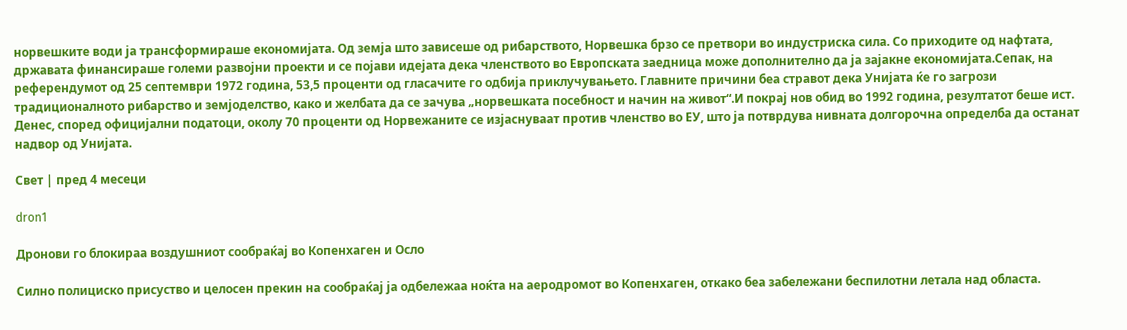норвешките води ја трансформираше економијата. Од земја што зависеше од рибарството, Норвешка брзо се претвори во индустриска сила. Со приходите од нафтата, државата финансираше големи развојни проекти и се појави идејата дека членството во Европската заедница може дополнително да ја зајакне економијата.Сепак, на референдумот од 25 септември 1972 година, 53,5 проценти од гласачите го одбија приклучувањето. Главните причини беа стравот дека Унијата ќе го загрози традиционалното рибарство и земјоделство, како и желбата да се зачува „норвешката посебност и начин на живот“.И покрај нов обид во 1992 година, резултатот беше ист. Денес, според официјални податоци, околу 70 проценти од Норвежаните се изјаснуваат против членство во ЕУ, што ја потврдува нивната долгорочна определба да останат надвор од Унијата.

Свет | пред 4 месеци

dron1

Дронови го блокираа воздушниот сообраќај во Копенхаген и Осло

Силно полициско присуство и целосен прекин на сообраќај ја одбележаа ноќта на аеродромот во Копенхаген, откако беа забележани беспилотни летала над областа.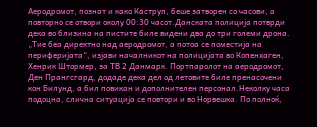Аеродромот, познат и како Каструп, беше затворен со часови, а повторно се отвори околу 00:30 часот.Данската полиција потврди дека во близина на пистите биле видени два до три големи дрона. „Тие беа директно над аеродромот, а потоа се поместија на периферијата“, изјави началникот на полицијата во Копенхаген, Хенрик Штормер, за ТВ 2 Данмарк. Портпаролот на аеродромот, Ден Прангсгард, додаде дека дел од летовите биле пренасочени кон Билунд, а бил повикан и дополнителен персонал.Неколку часа подоцна, слична ситуација се повтори и во Норвешка. По полноќ,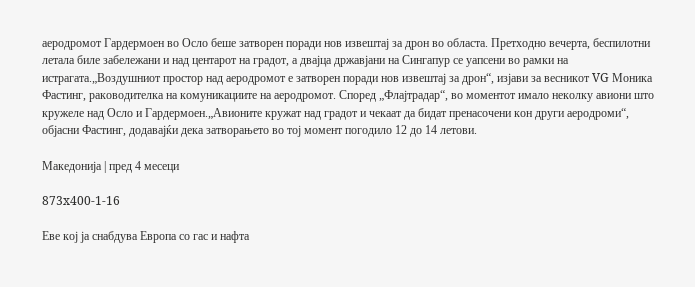аеродромот Гардермоен во Осло беше затворен поради нов извештај за дрон во областа. Претходно вечерта, беспилотни летала биле забележани и над центарот на градот, а двајца државјани на Сингапур се уапсени во рамки на истрагата.„Воздушниот простор над аеродромот е затворен поради нов извештај за дрон“, изјави за весникот VG Моника Фастинг, раководителка на комуникациите на аеродромот. Според „Флајтрадар“, во моментот имало неколку авиони што кружеле над Осло и Гардермоен.„Авионите кружат над градот и чекаат да бидат пренасочени кон други аеродроми“, објасни Фастинг, додавајќи дека затворањето во тој момент погодило 12 до 14 летови.

Македонија | пред 4 месеци

873x400-1-16

Еве кој ја снабдува Европа со гас и нафта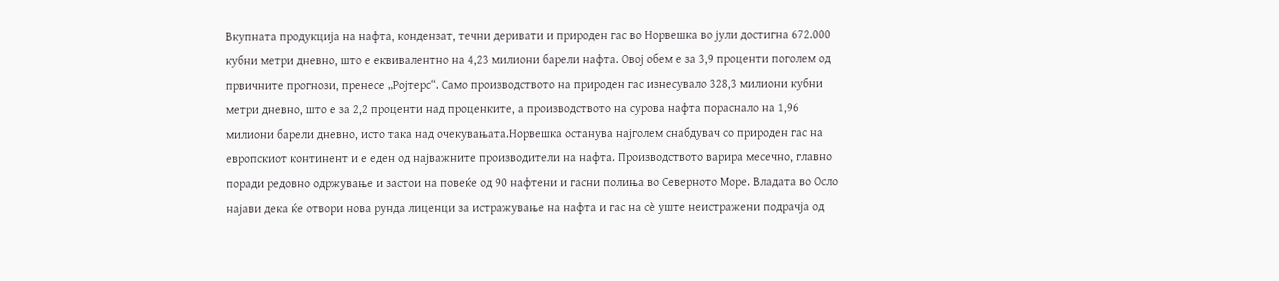Вкупната продукција на нафта, кондензат, течни деривати и природен гас во Норвешка во јули достигна 672.000 кубни метри дневно, што е еквивалентно на 4,23 милиони барели нафта. Овој обем е за 3,9 проценти поголем од првичните прогнози, пренесе „Ројтерс“. Само производството на природен гас изнесувало 328,3 милиони кубни метри дневно, што е за 2,2 проценти над проценките, а производството на сурова нафта пораснало на 1,96 милиони барели дневно, исто така над очекувањата.Норвешка останува најголем снабдувач со природен гас на европскиот континент и е еден од најважните производители на нафта. Производството варира месечно, главно поради редовно одржување и застои на повеќе од 90 нафтени и гасни полиња во Северното Море. Владата во Осло најави дека ќе отвори нова рунда лиценци за истражување на нафта и гас на сè уште неистражени подрачја од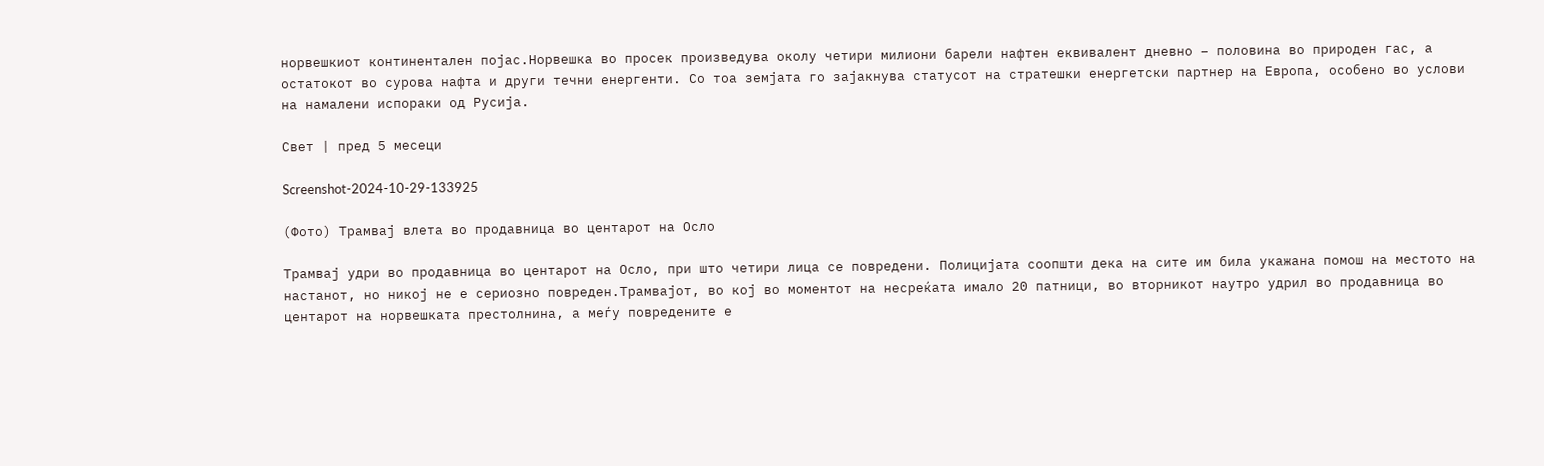норвешкиот континентален појас.Норвешка во просек произведува околу четири милиони барели нафтен еквивалент дневно – половина во природен гас, а остатокот во сурова нафта и други течни енергенти. Со тоа земјата го зајакнува статусот на стратешки енергетски партнер на Европа, особено во услови на намалени испораки од Русија.

Свет | пред 5 месеци

Screenshot-2024-10-29-133925

(Фото) Трамвај влета во продавница во центарот на Осло

Трамвај удри во продавница во центарот на Осло, при што четири лица се повредени. Полицијата соопшти дека на сите им била укажана помош на местото на настанот, но никој не е сериозно повреден.Трамвајот, во кој во моментот на несреќата имало 20 патници, во вторникот наутро удрил во продавница во центарот на норвешката престолнина, а меѓу повредените е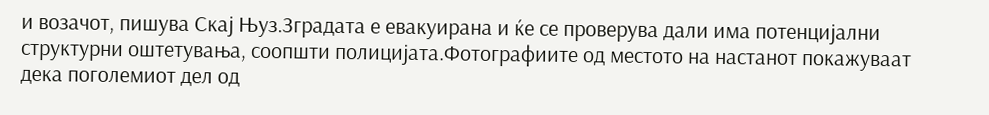и возачот, пишува Скај Њуз.Зградата е евакуирана и ќе се проверува дали има потенцијални структурни оштетувања, соопшти полицијата.Фотографиите од местото на настанот покажуваат дека поголемиот дел од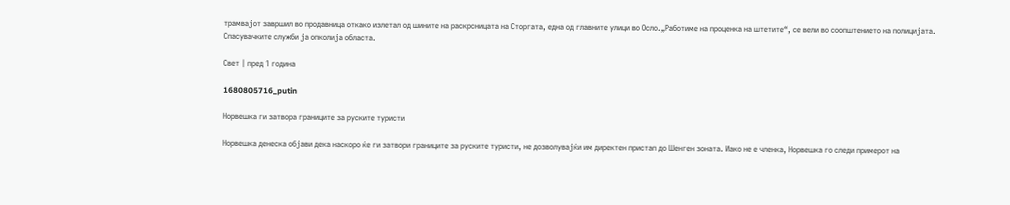трамвајот завршил во продавница откако излетал од шините на раскрсницата на Сторгата, една од главните улици во Осло.„Работиме на проценка на штетите“, се вели во соопштението на полицијата. Спасувачките служби ја опколија областа.

Свет | пред 1 година

1680805716_putin

Норвешка ги затвора границите за руските туристи

Норвешка денеска објави дека наскоро ќе ги затвори границите за руските туристи, не дозволувајќи им директен пристап до Шенген зоната. Иако не е членка, Норвешка го следи примерот на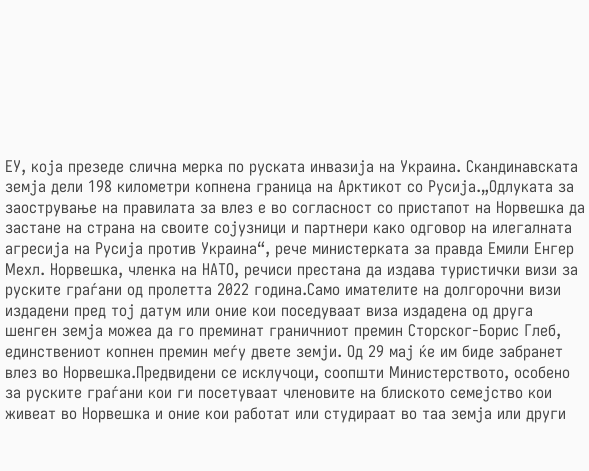ЕУ, која презеде слична мерка по руската инвазија на Украина. Скандинавската земја дели 198 километри копнена граница на Арктикот со Русија.„Одлуката за заострување на правилата за влез е во согласност со пристапот на Норвешка да застане на страна на своите сојузници и партнери како одговор на илегалната агресија на Русија против Украина“, рече министерката за правда Емили Енгер Мехл. Норвешка, членка на НАТО, речиси престана да издава туристички визи за руските граѓани од пролетта 2022 година.Само имателите на долгорочни визи издадени пред тој датум или оние кои поседуваат виза издадена од друга шенген земја можеа да го преминат граничниот премин Сторског-Борис Глеб, единствениот копнен премин меѓу двете земји. Од 29 мај ќе им биде забранет влез во Норвешка.Предвидени се исклучоци, соопшти Министерството, особено за руските граѓани кои ги посетуваат членовите на блиското семејство кои живеат во Норвешка и оние кои работат или студираат во таа земја или други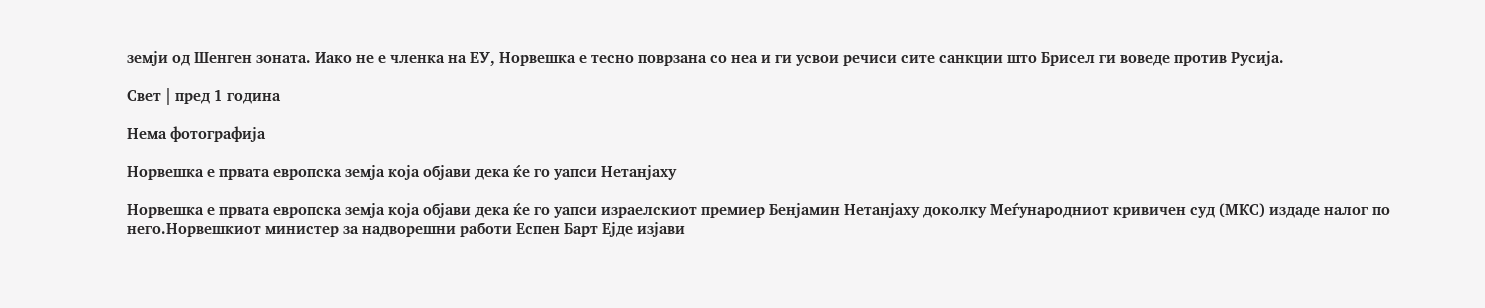земји од Шенген зоната. Иако не е членка на ЕУ, Норвешка е тесно поврзана со неа и ги усвои речиси сите санкции што Брисел ги воведе против Русија.

Свет | пред 1 година

Нема фотографија

Норвешка е првата европска земја која објави дека ќе го уапси Нетанјаху

Норвешка е првата европска земја која објави дека ќе го уапси израелскиот премиер Бенјамин Нетанјаху доколку Меѓународниот кривичен суд (МКС) издаде налог по него.Норвешкиот министер за надворешни работи Еспен Барт Ејде изјави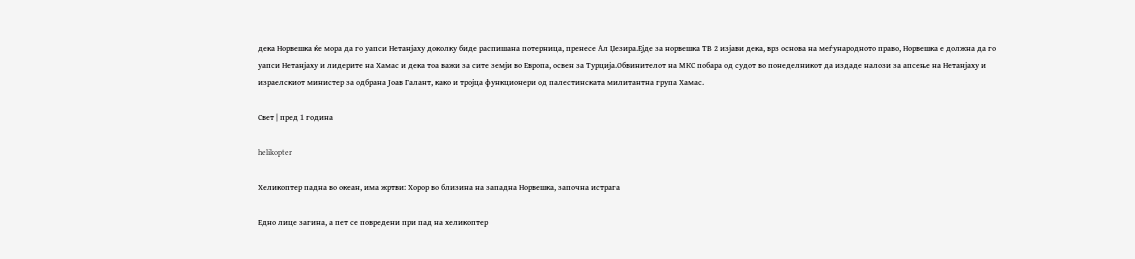дека Норвешка ќе мора да го уапси Нетанјаху доколку биде распишана потерница, пренесе Ал Џезира.Ејде за норвешка ТВ 2 изјави дека, врз основа на меѓународното право, Норвешка е должна да го уапси Нетанјаху и лидерите на Хамас и дека тоа важи за сите земји во Европа, освен за Турција.Обвинителот на МКС побара од судот во понеделникот да издаде налози за апсење на Нетанјаху и израелскиот министер за одбрана Јоав Галант, како и тројца функционери од палестинската милитантна група Хамас.

Свет | пред 1 година

helikopter

Хеликоптер падна во океан, има жртви: Хорор во близина на западна Норвешка, започна истрага

Едно лице загина, а пет се повредени при пад на хеликоптер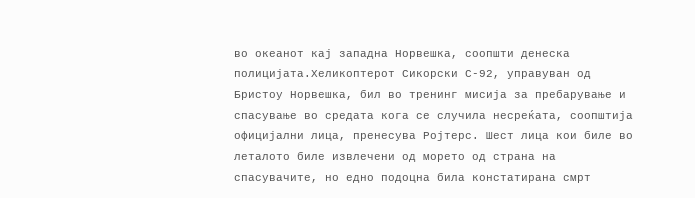во океанот кај западна Норвешка, соопшти денеска полицијата.Хеликоптерот Сикорски С-92, управуван од Бристоу Норвешка, бил во тренинг мисија за пребарување и спасување во средата кога се случила несреќата, соопштија официјални лица, пренесува Ројтерс. Шест лица кои биле во леталото биле извлечени од морето од страна на спасувачите, но едно подоцна била констатирана смрт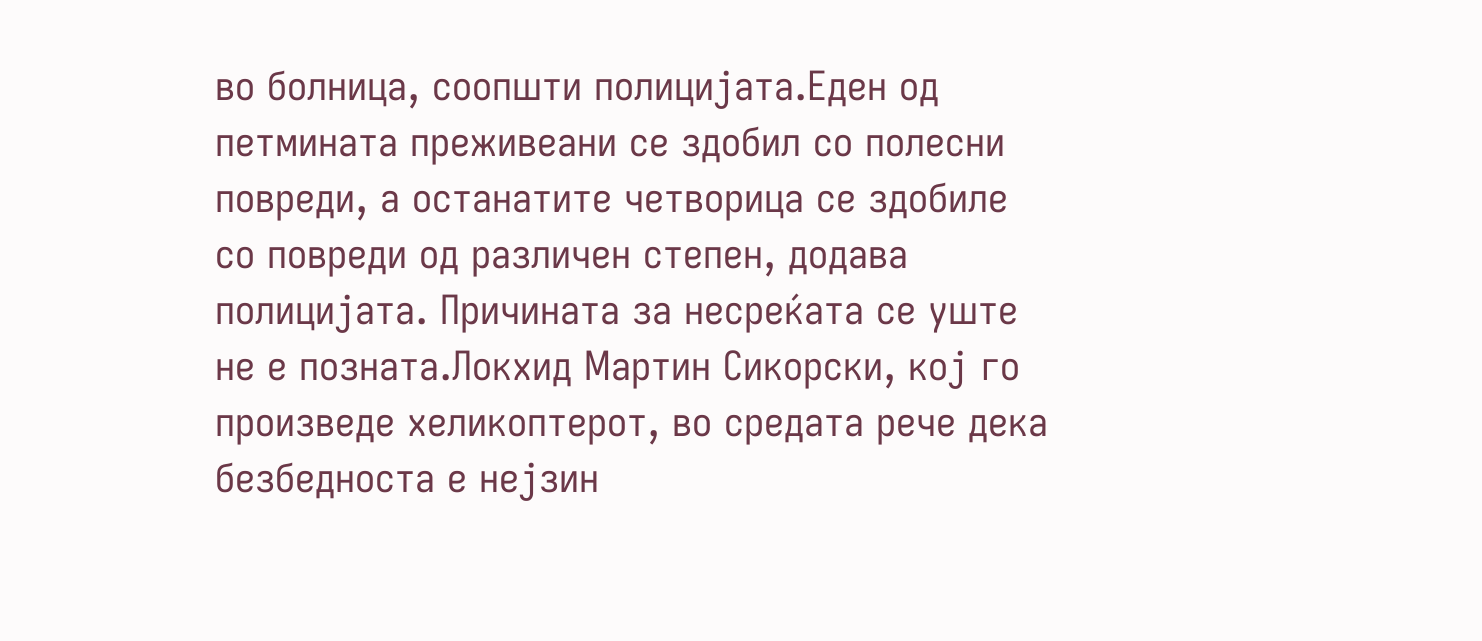во болница, соопшти полицијата.Еден од петмината преживеани се здобил со полесни повреди, а останатите четворица се здобиле со повреди од различен степен, додава полицијата. Причината за несреќата се уште не е позната.Локхид Мартин Сикорски, кој го произведе хеликоптерот, во средата рече дека безбедноста е нејзин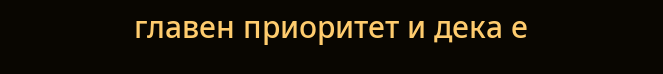главен приоритет и дека е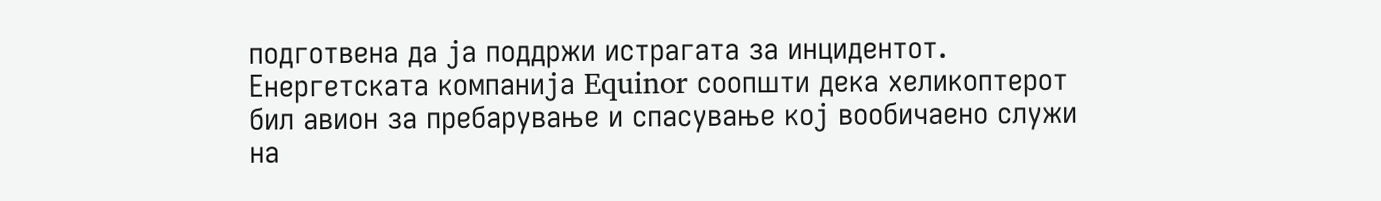подготвена да ја поддржи истрагата за инцидентот. Енергетската компанија Equinor соопшти дека хеликоптерот бил авион за пребарување и спасување кој вообичаено служи на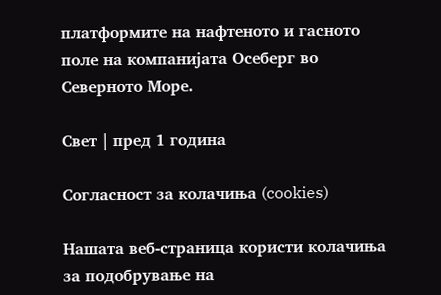платформите на нафтеното и гасното поле на компанијата Осеберг во Северното Море.

Свет | пред 1 година

Согласност за колачиња (cookies)

Нашата веб-страница користи колачиња за подобрување на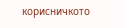корисничкото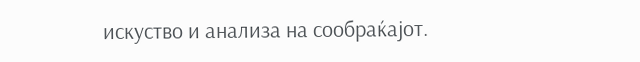искуство и анализа на сообраќајот.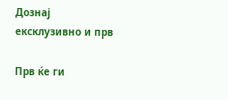Дознај ексклузивно и прв

Прв ќе ги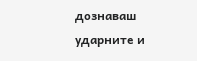дознаваш ударните и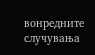вонредните случувања